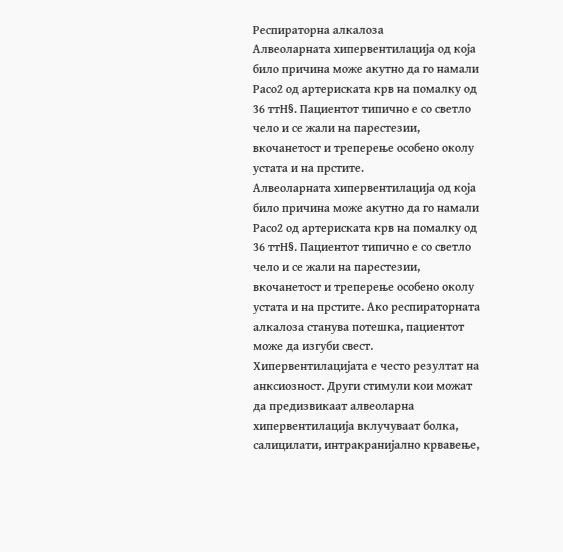Респираторна aлкалоза
Алвеоларната хипервентилација од која било причина може акутно да го намали Расо2 од артериската крв на помалку од 36 ттН§. Пациентот типично е со светло чело и се жали на парестезии, вкочанетост и треперење особено околу устата и на прстите.
Алвеоларната хипервентилација од која било причина може акутно да го намали Расо2 од артериската крв на помалку од 36 ттН§. Пациентот типично е со светло чело и се жали на парестезии, вкочанетост и треперење особено околу устата и на прстите. Ако респираторната алкалоза станува потешка, пациентот може да изгуби свест. Хипервентилацијата е често резултат на анксиозност. Други стимули кои можат да предизвикаат алвеоларна хипервентилација вклучуваат болка, салицилати, интракранијално крвавење,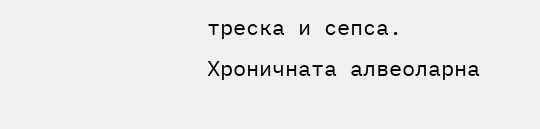треска и сепса.
Хроничната алвеоларна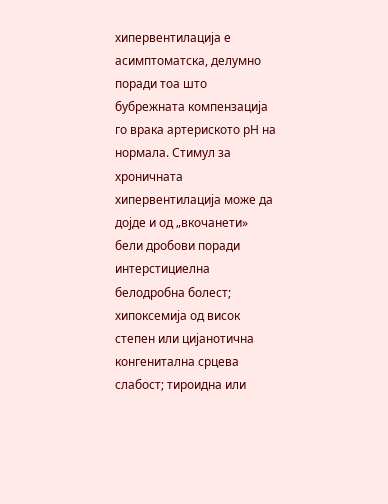хипервентилација е асимптоматска, делумно поради тоа што бубрежната компензација го врака артериското рН на нормала. Стимул за хроничната хипервентилација може да дојде и од „вкочанети» бели дробови поради интерстициелна белодробна болест; хипоксемија од висок степен или цијанотична конгенитална срцева слабост; тироидна или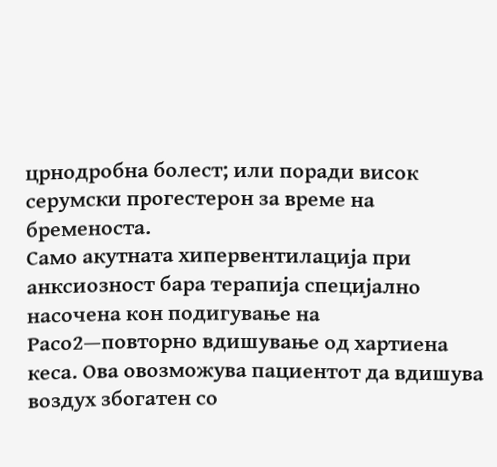црнодробна болест; или поради висок серумски прогестерон за време на бременоста.
Само акутната хипервентилација при анксиозност бара терапија специјално насочена кон подигување на Расо2—повторно вдишување од хартиена кеса. Ова овозможува пациентот да вдишува воздух збогатен со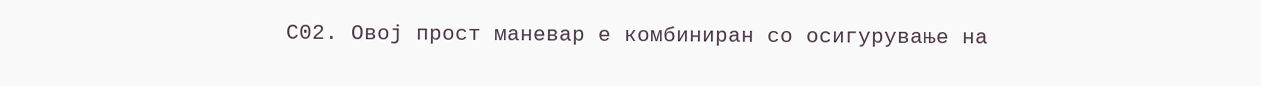С02. Овој прост маневар е комбиниран со осигурување на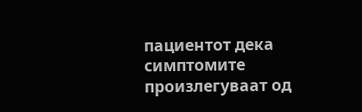пациентот дека симптомите произлегуваат од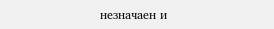незначаен и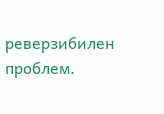реверзибилен проблем.